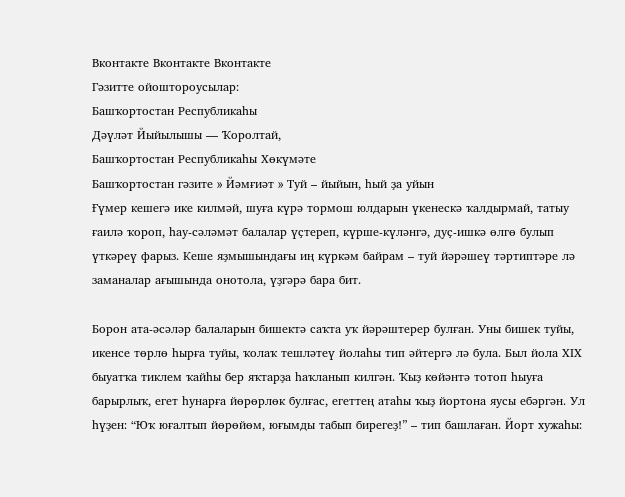Вконтакте Вконтакте Вконтакте
Гәзитте ойоштороусылар:
Башҡортостан Республикаһы
Дәүләт Йыйылышы — Ҡоролтай,
Башҡортостан Республикаһы Хөкүмәте
Башҡортостан гәзите » Йәмғиәт » Туй – йыйын, һый ҙа уйын
Ғүмер кешегә ике килмәй, шуға күрә тормош юлдарын үкенескә ҡалдырмай, татыу ғаилә ҡороп, һау-сәләмәт балалар үҫтереп, күрше-күләнгә, дуҫ-ишкә өлгө булып үткәреү фарыз. Кеше яҙмышындағы иң күркәм байрам – туй йәрәшеү тәртиптәре лә заманалар ағышында онотола, үҙгәрә бара бит.

Борон ата-әсәләр балаларын бишектә саҡта уҡ йәрәштерер булған. Уны бишек туйы, икенсе төрлө һырға туйы, ҡолаҡ тешләтеү йолаһы тип әйтергә лә була. Был йола ХIХ быуатҡа тиклем ҡайһы бер яҡтарҙа һаҡланып килгән. Ҡыҙ көйәнтә тотоп һыуға барырлыҡ, егет һунарға йөрөрлөк булғас, егеттең атаһы ҡыҙ йортона яусы ебәргән. Ул һүҙен: “Юҡ юғалтып йөрөйөм, юғымды табып бирегеҙ!” – тип башлаған. Йорт хужаһы: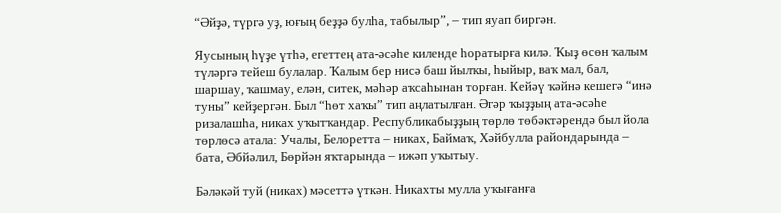“Әйҙә, түргә уҙ, юғың беҙҙә булһа, табылыр”, – тип яуап биргән.

Яусының һүҙе үтһә, егеттең ата-әсәһе киленде һоратырға килә. Ҡыҙ өсөн ҡалым түләргә тейеш булалар. Ҡалым бер нисә баш йылҡы, һыйыр, ваҡ мал, бал, шаршау, ҡашмау, елән, ситек, мәһәр аҡсаһынан торған. Кейәү ҡәйнә кешегә “инә туны” кейҙергән. Был “һөт хаҡы” тип аңлатылған. Әгәр ҡыҙҙың ата-әсәһе ризалашһа, никах уҡытҡандар. Республикабыҙҙың төрлө төбәктәрендә был йола төрлөсә атала: Учалы, Белоретта – никах, Баймаҡ, Хәйбулла райондарында – бата, Әбйәлил, Бөрйән яҡтарында – ижәп уҡытыу.

Бәләкәй туй (никах) мәсеттә үткән. Никахты мулла уҡығанға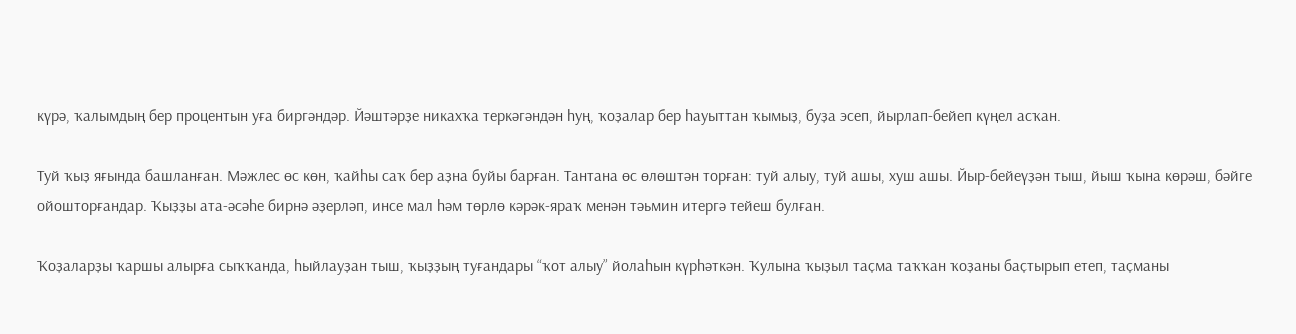күрә, ҡалымдың бер процентын уға биргәндәр. Йәштәрҙе никахҡа теркәгәндән һуң, ҡоҙалар бер һауыттан ҡымыҙ, буҙа эсеп, йырлап-бейеп күңел асҡан.

Туй ҡыҙ яғында башланған. Мәжлес өс көн, ҡайһы саҡ бер аҙна буйы барған. Тантана өс өлөштән торған: туй алыу, туй ашы, хуш ашы. Йыр-бейеүҙән тыш, йыш ҡына көрәш, бәйге ойошторғандар. Ҡыҙҙы ата-әсәһе бирнә әҙерләп, инсе мал һәм төрлө кәрәк-яраҡ менән тәьмин итергә тейеш булған.

Ҡоҙаларҙы ҡаршы алырға сыҡҡанда, һыйлауҙан тыш, ҡыҙҙың туғандары “ҡот алыу” йолаһын күрһәткән. Ҡулына ҡыҙыл таҫма таҡҡан ҡоҙаны баҫтырып етеп, таҫманы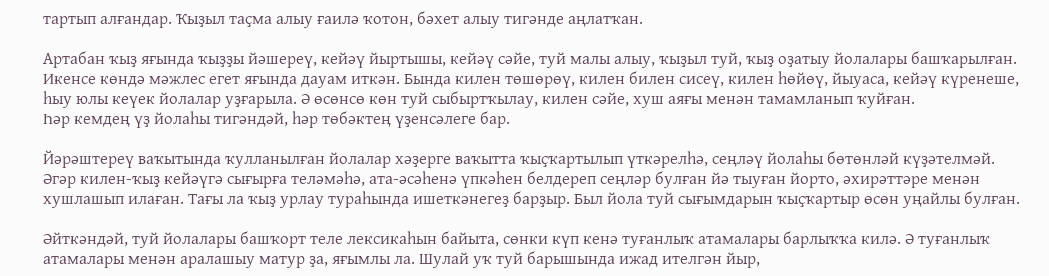тартып алғандар. Ҡыҙыл таҫма алыу ғаилә ҡотон, бәхет алыу тигәнде аңлатҡан.

Артабан ҡыҙ яғында ҡыҙҙы йәшереү, кейәү йыртышы, кейәү сәйе, туй малы алыу, ҡыҙыл туй, ҡыҙ оҙатыу йолалары башҡарылған.
Икенсе көндә мәжлес егет яғында дауам иткән. Бында килен төшөрөү, килен билен сисеү, килен һөйөү, йыуаса, кейәү күренеше, һыу юлы кеүек йолалар уҙғарыла. Ә өсөнсө көн туй сыбыртҡылау, килен сәйе, хуш аяғы менән тамамланып ҡуйған.
Һәр кемдең үҙ йолаһы тигәндәй, һәр төбәктең үҙенсәлеге бар.

Йәрәштереү ваҡытында ҡулланылған йолалар хәҙерге ваҡытта ҡыҫҡартылып үткәрелһә, сеңләү йолаһы бөтөнләй күҙәтелмәй. Әгәр килен-ҡыҙ кейәүгә сығырға теләмәһә, ата-әсәһенә үпкәһен белдереп сеңләр булған йә тыуған йорто, әхирәттәре менән хушлашып илаған. Тағы ла ҡыҙ урлау тураһында ишеткәнегеҙ барҙыр. Был йола туй сығымдарын ҡыҫҡартыр өсөн уңайлы булған.

Әйткәндәй, туй йолалары башҡорт теле лексикаһын байыта, сөнки күп кенә туғанлыҡ атамалары барлыҡҡа килә. Ә туғанлыҡ атамалары менән аралашыу матур ҙа, яғымлы ла. Шулай уҡ туй барышында ижад ителгән йыр,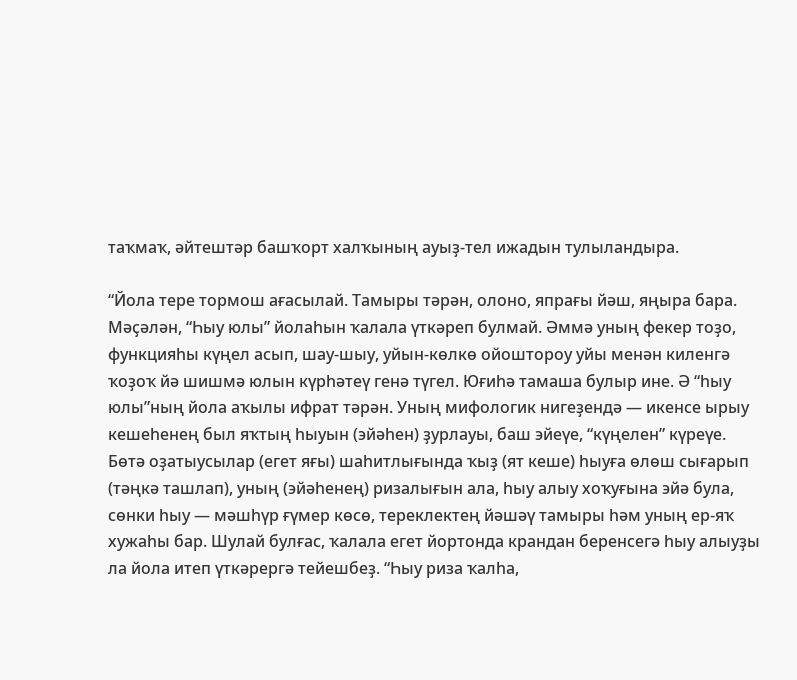таҡмаҡ, әйтештәр башҡорт халҡының ауыҙ-тел ижадын тулыландыра.

“Йола тере тормош ағасылай. Тамыры тәрән, олоно, япрағы йәш, яңыра бара. Мәҫәлән, “Һыу юлы” йолаһын ҡалала үткәреп булмай. Әммә уның фекер тоҙо, функцияһы күңел асып, шау-шыу, уйын-көлкө ойоштороу уйы менән киленгә ҡоҙоҡ йә шишмә юлын күрһәтеү генә түгел. Юғиһә тамаша булыр ине. Ә “һыу юлы”ның йола аҡылы ифрат тәрән. Уның мифологик нигеҙендә — икенсе ырыу кешеһенең был яҡтың һыуын (эйәһен) ҙурлауы, баш эйеүе, “күңелен” күреүе. Бөтә оҙатыусылар (егет яғы) шаһитлығында ҡыҙ (ят кеше) һыуға өлөш сығарып (тәңкә ташлап), уның (эйәһенең) ризалығын ала, һыу алыу хоҡуғына эйә була, сөнки һыу — мәшһүр ғүмер көсө, тереклектең йәшәү тамыры һәм уның ер-яҡ хужаһы бар. Шулай булғас, ҡалала егет йортонда крандан беренсегә һыу алыуҙы ла йола итеп үткәрергә тейешбеҙ. “Һыу риза ҡалһа,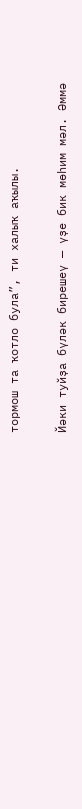тормош та ҡотло була”, ти халыҡ аҡылы.

Йәки туйҙа бүләк бирешеү — үҙе бик мөһим мәл. Әммә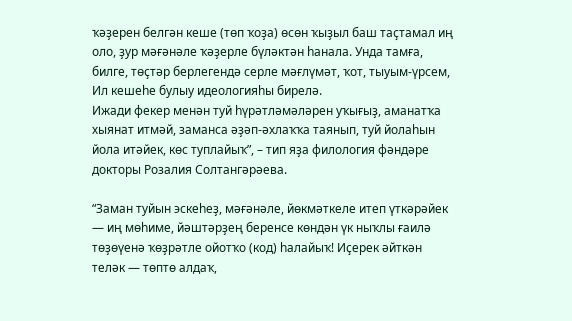ҡәҙерен белгән кеше (төп ҡоҙа) өсөн ҡыҙыл баш таҫтамал иң оло, ҙур мәғәнәле ҡәҙерле бүләктән һанала. Унда тамға, билге, төҫтәр берлегендә серле мәғлүмәт, ҡот, тыуым-үрсем, Ил кешеһе булыу идеологияһы бирелә.
Ижади фекер менән туй һүрәтләмәләрен уҡығыҙ, аманатҡа хыянат итмәй, заманса әҙәп-әхлаҡҡа таянып, туй йолаһын йола итәйек, көс туплайыҡ”, – тип яҙа филология фәндәре докторы Розалия Солтангәрәева.

“Заман туйын эскеһеҙ, мәғәнәле, йөкмәткеле итеп үткәрәйек — иң мөһиме, йәштәрҙең беренсе көндән үк ныҡлы ғаилә төҙөүенә ҡөҙрәтле ойотҡо (код) һалайыҡ! Иҫерек әйткән теләк — төптө алдаҡ,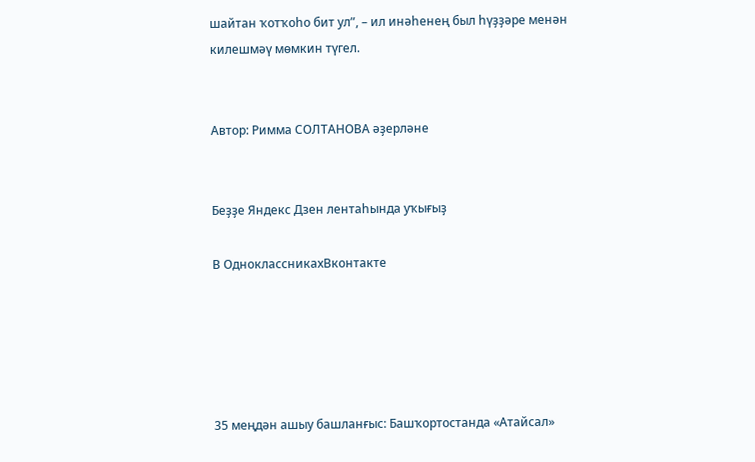шайтан ҡотҡоһо бит ул”, – ил инәһенең был һүҙҙәре менән килешмәү мөмкин түгел.


Автор: Римма СОЛТАНОВА әҙерләне


Беҙҙе Яндекс Дзен лентаһында уҡығыҙ

В ОдноклассникахВконтакте





35 меңдән ашыу башланғыс: Башҡортостанда «Атайсал»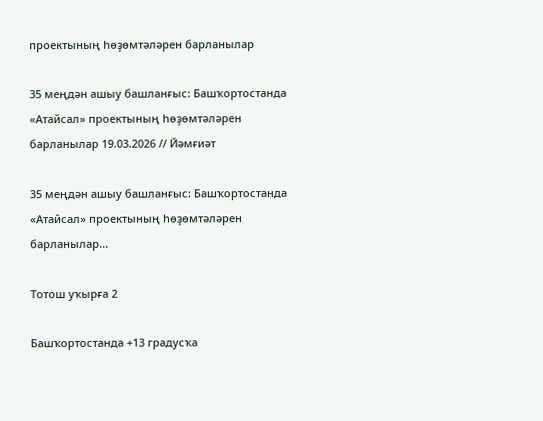проектының һөҙөмтәләрен барланылар

35 меңдән ашыу башланғыс: Башҡортостанда «Атайсал» проектының һөҙөмтәләрен барланылар 19.03.2026 // Йәмғиәт

35 меңдән ашыу башланғыс: Башҡортостанда «Атайсал» проектының һөҙөмтәләрен барланылар...

Тотош уҡырға 2

Башҡортостанда +13 градусҡа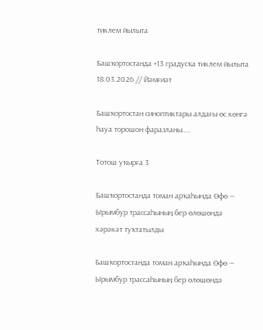тиклем йылыта

Башҡортостанда +13 градусҡа тиклем йылыта 18.03.2026 // Йәмғиәт

Башҡортостан синоптиктары алдағы өс көнгә һауа торошон фаразланы....

Тотош уҡырға 3

Башҡортостанда томан арҡаһында Өфө — Ырымбур трассаһының бер өлөшөндә хәрәкәт туҡтатылды

Башҡортостанда томан арҡаһында Өфө — Ырымбур трассаһының бер өлөшөндә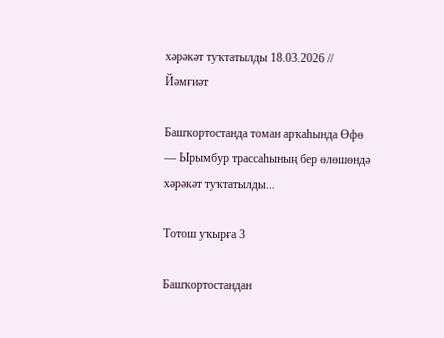хәрәкәт туҡтатылды 18.03.2026 // Йәмғиәт

Башҡортостанда томан арҡаһында Өфө — Ырымбур трассаһының бер өлөшөндә хәрәкәт туҡтатылды...

Тотош уҡырға 3

Башҡортостандан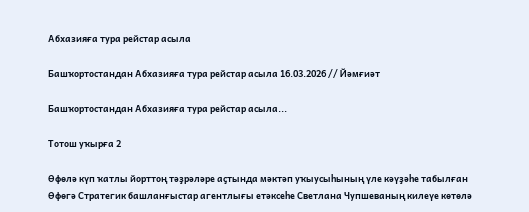Абхазияға тура рейстар асыла

Башҡортостандан Абхазияға тура рейстар асыла 16.03.2026 // Йәмғиәт

Башҡортостандан Абхазияға тура рейстар асыла...

Тотош уҡырға 2

Өфөлә күп ҡатлы йорттоң тәҙрәләре аҫтында мәктәп уҡыусыһының үле кәүҙәһе табылған
Өфөгә Стратегик башланғыстар агентлығы етәксеһе Светлана Чупшеваның килеүе көтөлә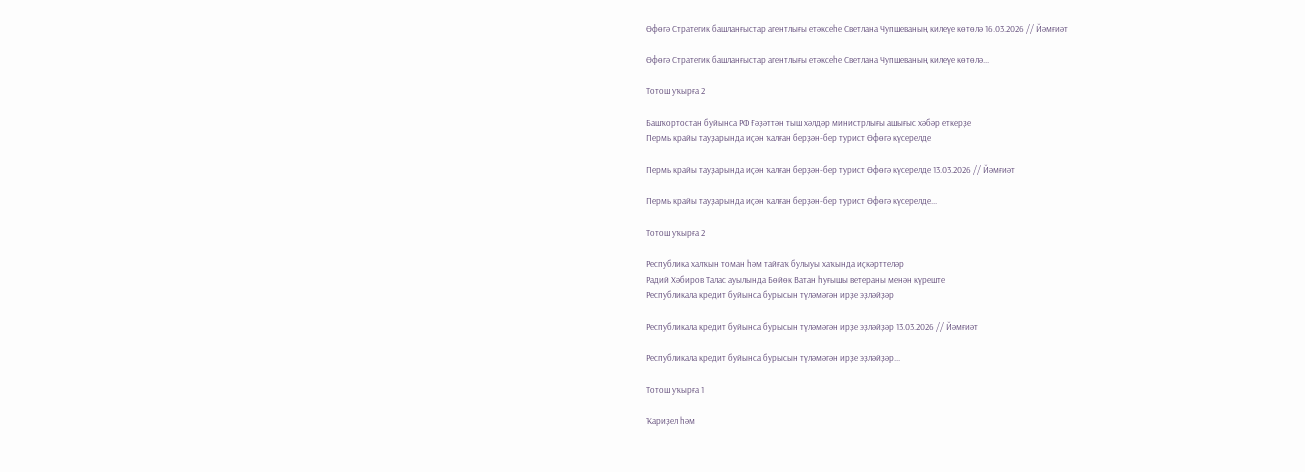Өфөгә Стратегик башланғыстар агентлығы етәксеһе Светлана Чупшеваның килеүе көтөлә 16.03.2026 // Йәмғиәт

Өфөгә Стратегик башланғыстар агентлығы етәксеһе Светлана Чупшеваның килеүе көтөлә...

Тотош уҡырға 2

Башҡортостан буйынса РФ Ғәҙәттән тыш хәлдәр министрлығы ашығыс хәбәр еткерҙе
Пермь крайы тауҙарында иҫән ҡалған берҙән-бер турист Өфөгә күсерелде

Пермь крайы тауҙарында иҫән ҡалған берҙән-бер турист Өфөгә күсерелде 13.03.2026 // Йәмғиәт

Пермь крайы тауҙарында иҫән ҡалған берҙән-бер турист Өфөгә күсерелде...

Тотош уҡырға 2

Республика халҡын томан һәм тайғаҡ булыуы хаҡында иҫкәрттеләр
Радий Хәбиров Талас ауылында Бөйөк Ватан һуғышы ветераны менән күреште
Республикала кредит буйынса бурысын түләмәгән ирҙе эҙләйҙәр

Республикала кредит буйынса бурысын түләмәгән ирҙе эҙләйҙәр 13.03.2026 // Йәмғиәт

Республикала кредит буйынса бурысын түләмәгән ирҙе эҙләйҙәр...

Тотош уҡырға 1

Ҡариҙел һәм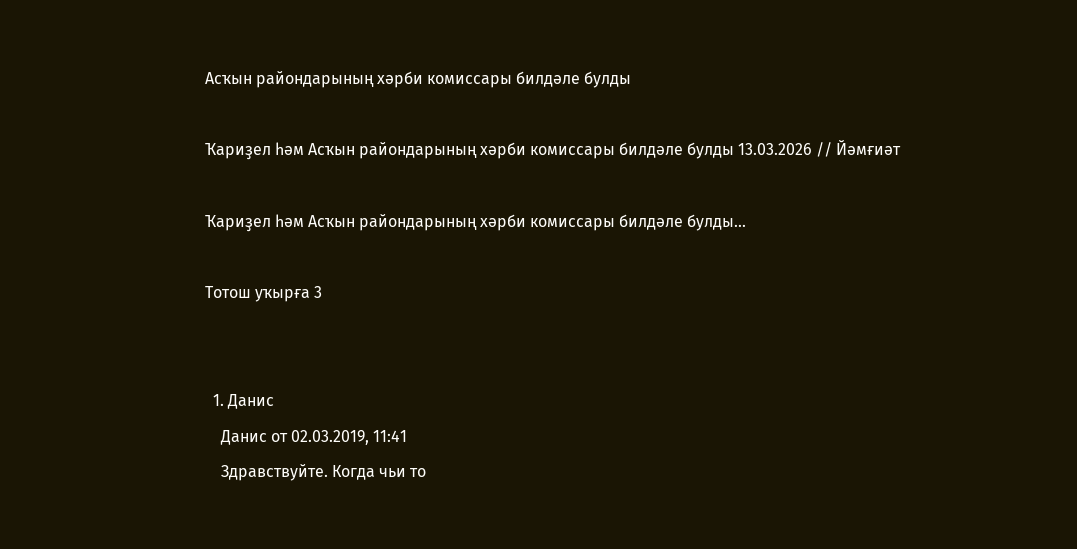Асҡын райондарының хәрби комиссары билдәле булды

Ҡариҙел һәм Асҡын райондарының хәрби комиссары билдәле булды 13.03.2026 // Йәмғиәт

Ҡариҙел һәм Асҡын райондарының хәрби комиссары билдәле булды...

Тотош уҡырға 3


  1. Данис
    Данис от 02.03.2019, 11:41
    Здравствуйте. Когда чьи то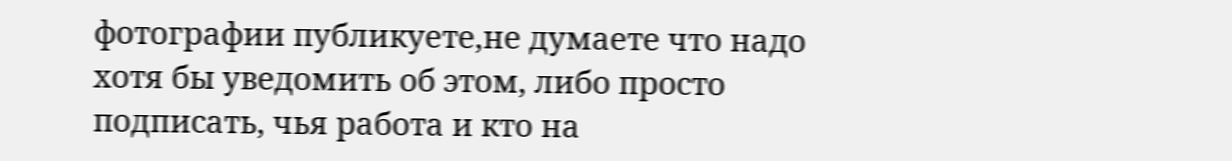фотографии публикуете,не думаете что надо хотя бы уведомить об этом, либо просто подписать, чья работа и кто на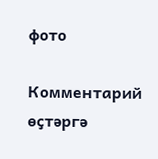фото

Комментарий өҫтәргә